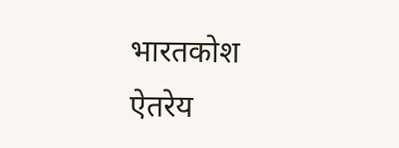भारतकोश
ऐतरेय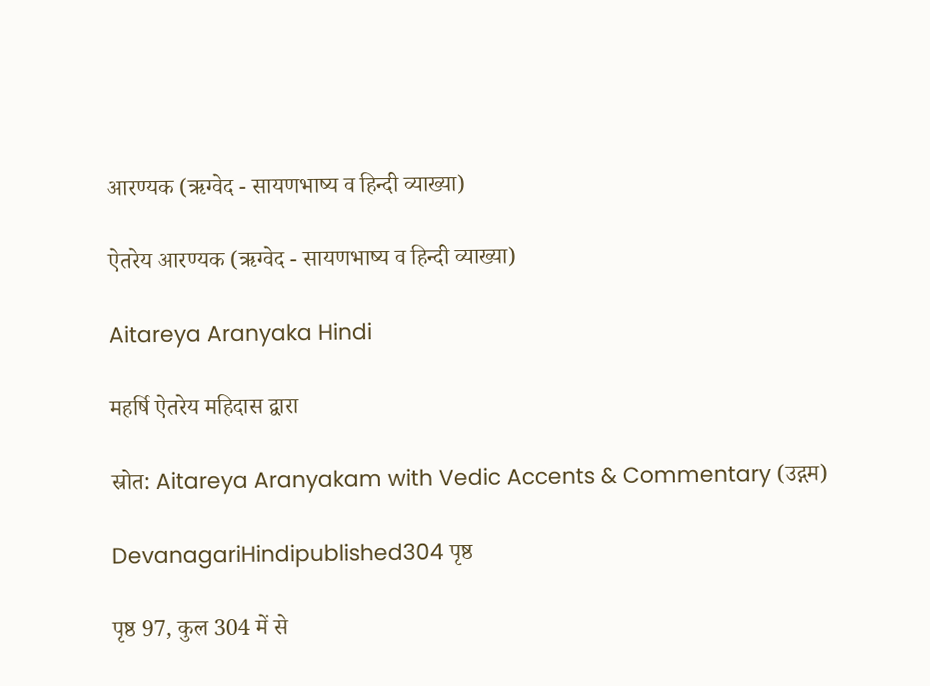आरण्यक (ऋग्वेद - सायणभाष्य व हिन्दी व्याख्या)

ऐतरेय आरण्यक (ऋग्वेद - सायणभाष्य व हिन्दी व्याख्या)

Aitareya Aranyaka Hindi

महर्षि ऐतरेय महिदास द्वारा

स्रोत: Aitareya Aranyakam with Vedic Accents & Commentary (उद्गम)

DevanagariHindipublished304 पृष्ठ

पृष्ठ 97, कुल 304 में से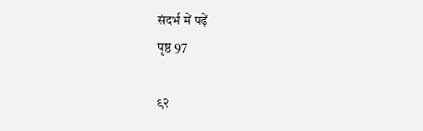संदर्भ में पढ़ें
पृष्ठ 97

९२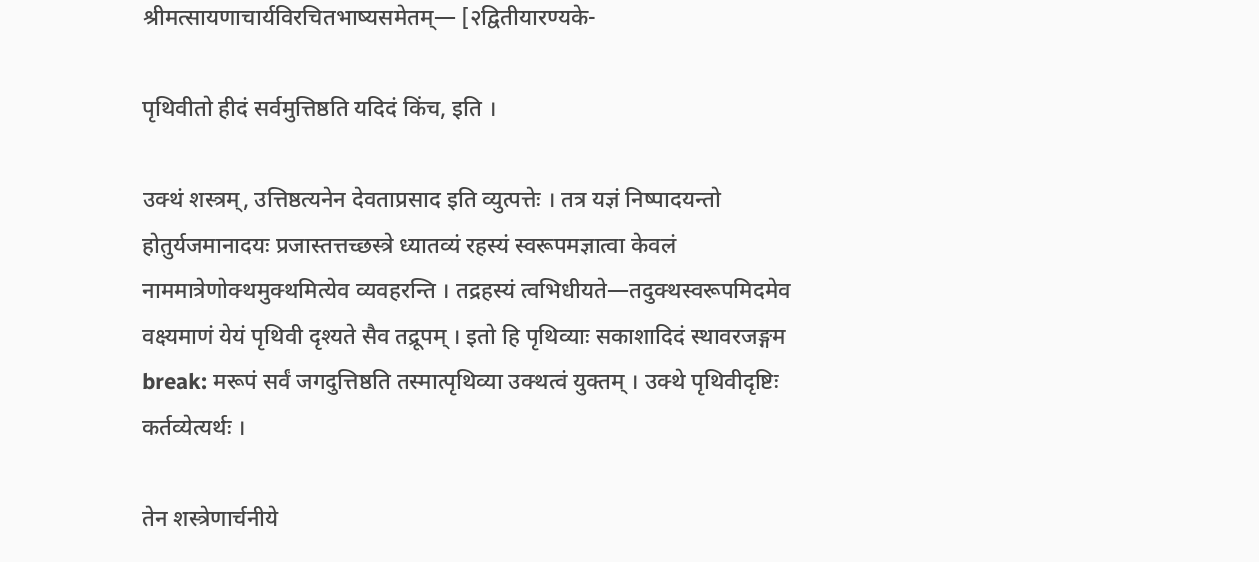श्रीमत्सायणाचार्यविरचितभाष्यसमेतम्— [२द्वितीयारण्यके-

पृथिवीतो हीदं सर्वमुत्तिष्ठति यदिदं किंच, इति ।

उक्थं शस्त्रम्, उत्तिष्ठत्यनेन देवताप्रसाद इति व्युत्पत्तेः । तत्र यज्ञं निष्पादयन्तो होतुर्यजमानादयः प्रजास्तत्तच्छस्त्रे ध्यातव्यं रहस्यं स्वरूपमज्ञात्वा केवलं नाममात्रेणोक्थमुक्थमित्येव व्यवहरन्ति । तद्रहस्यं त्वभिधीयते—तदुक्थस्वरूपमिदमेव वक्ष्यमाणं येयं पृथिवी दृश्यते सैव तद्रूपम् । इतो हि पृथिव्याः सकाशादिदं स्थावरजङ्गम break: मरूपं सर्वं जगदुत्तिष्ठति तस्मात्पृथिव्या उक्थत्वं युक्तम् । उक्थे पृथिवीदृष्टिः कर्तव्येत्यर्थः ।

तेन शस्त्रेणार्चनीये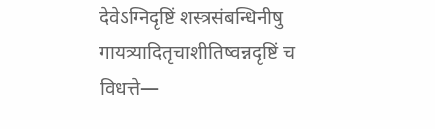देवेऽग्निदृष्टिं शस्त्रसंबन्धिनीषु गायत्र्यादितृचाशीतिष्वन्नदृष्टिं च विधत्ते—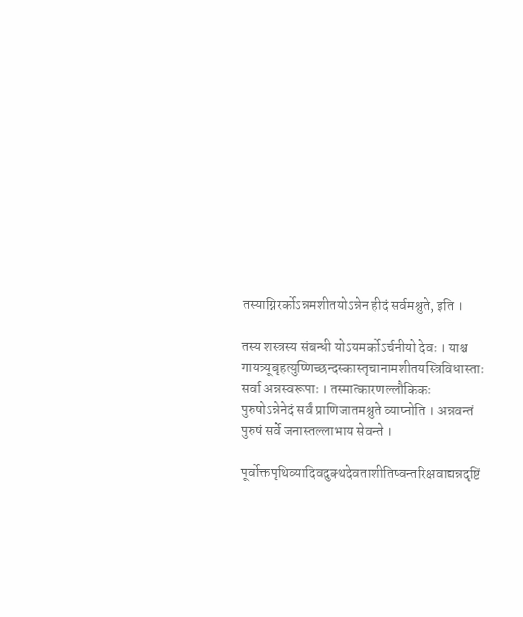तस्याग्निरर्कोऽन्नमशीतयोऽन्नेन हीदं सर्वमश्नुते, इति ।

तस्य शस्त्रस्य संबन्धी योऽयमर्कोऽर्चनीयो देवः । याश्च गायत्र्यूबृहत्युष्णिच्छन्दस्कास्तृचानामशीतयस्त्रिविधास्ताः सर्वा अन्नस्वरूपाः । तस्मात्कारणल्लौकिकः पुरुषोऽन्नेनेदं सर्वं प्राणिजातमश्नुते व्याप्नोति । अन्नवन्तं पुरुषं सर्वे जनास्तल्लाभाय सेवन्ते ।

पूर्वोक्तपृथिव्यादिवदुक्थदेवताशीतिष्वन्तरिक्षवाद्यन्नदृष्टिं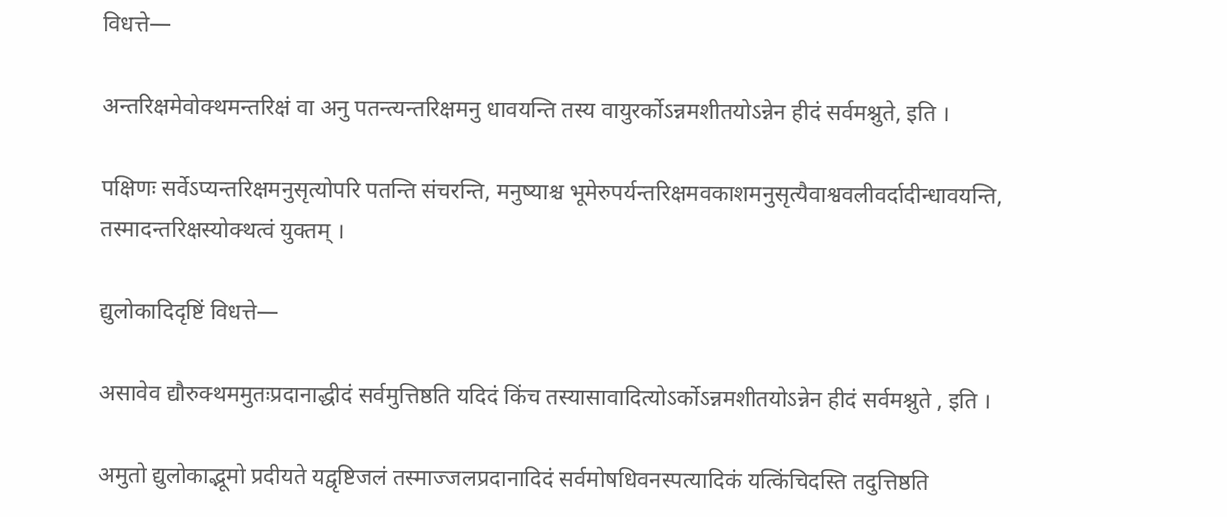विधत्ते—

अन्तरिक्षमेवोक्थमन्तरिक्षं वा अनु पतन्त्यन्तरिक्षमनु धावयन्ति तस्य वायुरर्कोऽन्नमशीतयोऽन्नेन हीदं सर्वमश्नुते, इति ।

पक्षिणः सर्वेऽप्यन्तरिक्षमनुसृत्योपरि पतन्ति संचरन्ति, मनुष्याश्च भूमेरुपर्यन्तरिक्षमवकाशमनुसृत्यैवाश्ववलीवर्दादीन्धावयन्ति, तस्मादन्तरिक्षस्योक्थत्वं युक्तम् ।

द्युलोकादिदृष्टिं विधत्ते—

असावेव द्यौरुक्थममुतःप्रदानाद्धीदं सर्वमुत्तिष्ठति यदिदं किंच तस्यासावादित्योऽर्कोऽन्नमशीतयोऽन्नेन हीदं सर्वमश्नुते , इति ।

अमुतो द्युलोकाद्भूमो प्रदीयते यद्वृष्टिजलं तस्माज्जलप्रदानादिदं सर्वमोषधिवनस्पत्यादिकं यत्किंचिदस्ति तदुत्तिष्ठति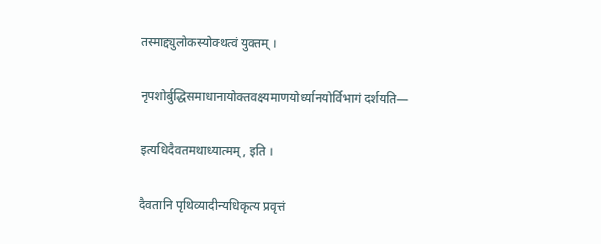तस्माद्द्युलोकस्योक्थत्वं युक्तम् ।

नृपशोर्बुद्धिसमाधानायोक्तवक्ष्यमाणयोर्ध्यानयोर्विभागं दर्शयति—

इत्यधिदैवतमथाध्यात्मम्, इति ।

दैवतानि पृथिव्यादीन्यधिकृत्य प्रवृत्तं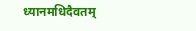ध्यानमधिदैवतम्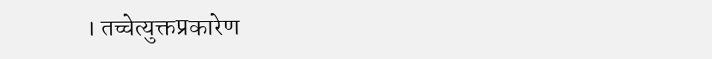। तच्चेत्युक्तप्रकारेण